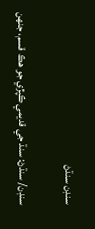سنڊن سنڌڻ

سنڊن/ سنڌڻ: سنڌ جي قديمي ڪپڙي جو هڪ قسم، جنهن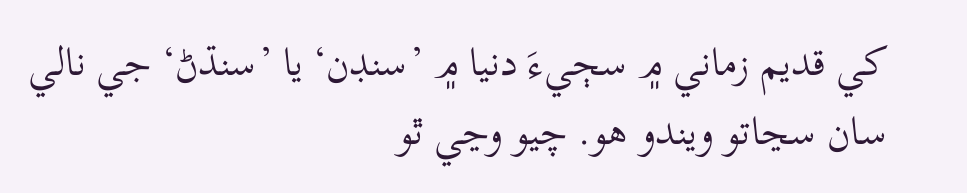کي قديم زماني ۾ سڄيءَ دنيا ۾ ’سنڊن‘ يا ’سنڌڻ‘ جي نالي سان سڃاتو ويندو هو. چيو وڃي ٿو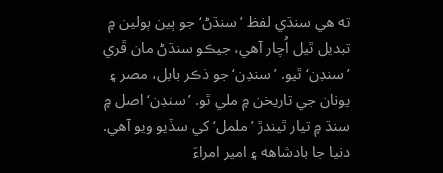ته هي سنڌي لفظ ’سنڌڻ‘ جو ٻين ٻولين ۾ تبديل ٿيل اُچار آهي، جيڪو سنڌڻ مان ڦري ’سنڊن‘ ٿيو. ’سنڊن‘ جو ذڪر بابل، مصر ۽ يونان جي تاريخن ۾ ملي ٿو. ’سنڊن‘ اصل ۾ سنڌ ۾ تيار ٿيندڙ ’ململ‘ کي سڏيو ويو آهي. دنيا جا بادشاهه ۽ امير امراءَ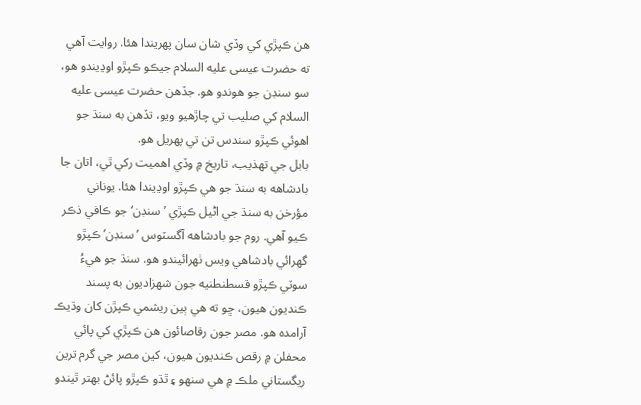هن ڪپڙي کي وڏي شان سان پهريندا هئا. روايت آهي ته حضرت عيسى عليه السلام جيڪو ڪپڙو اوڍيندو هو، سو سنڊن جو هوندو هو. جڏهن حضرت عيسى عليه السلام کي صليب تي چاڙهيو ويو، تڏهن به سنڌ جو اهوئي ڪپڙو سندس تن تي پهريل هو.
بابل جي تهذيب، تاريخ ۾ وڏي اهميت رکي ٿي، اتان جا بادشاهه به سنڌ جو هي ڪپڙو اوڍيندا هئا. يوناني مؤرخن به سنڌ جي اڻيل ڪپڙي ’سنڊن‘ جو ڪافي ذڪر ڪيو آهي. روم جو بادشاهه آگسٽوس ’سنڊن’ ڪپڙو گھرائي بادشاهي ويس ٺهرائيندو هو. سنڌ جو هيءُ سوٽي ڪپڙو قسطنطنيه جون شهزاديون به پسند ڪنديون هيون، ڇو ته هي ٻين ريشمي ڪپڙن کان وڌيڪ آرامده هو. مصر جون رقاصائون هن ڪپڙي کي پائي محفلن ۾ رقص ڪنديون هيون، کين مصر جي گرم ترين ريگستاني ملڪ ۾ هي سنهو ۽ ٿڌو ڪپڙو پائڻ بهتر ٿيندو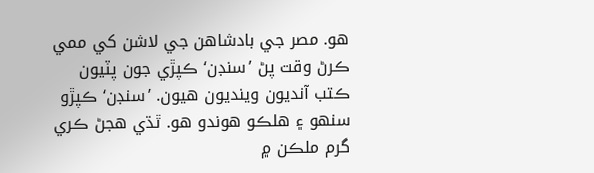هو. مصر جي بادشاهن جي لاشن کي ممي ڪرڻ وقت پڻ ’سنڊن‘ ڪپڙي جون پٽيون ڪتب آنديون وينديون هيون. ’سنڊن‘ ڪپڙو سنهو ۽ هلڪو هوندو هو. ٿڌي هجڻ ڪري گرم ملڪن ۾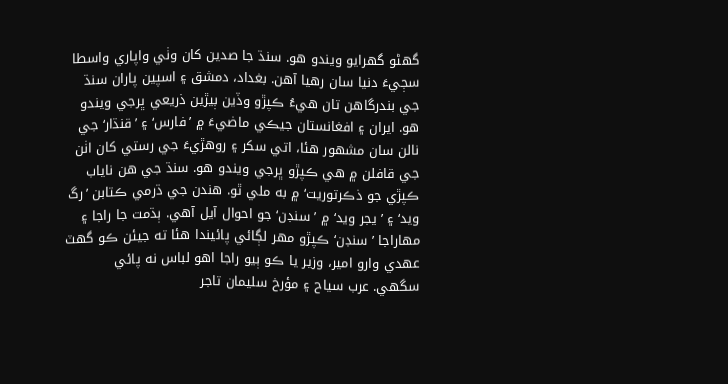گھڻو گھرايو ويندو هو. سنڌ جا صدين کان وٺي واپاري واسطا سڄيءَ دنيا سان رهيا آهن. بغداد، دمشق ۽ اسپين پاران سنڌ جي بندرگاهن تان هيءُ ڪپڙو وڏين ٻيڙين ذريعي ڀرجي ويندو هو. ايران ۽ افغانستان جيڪي ماضيءَ ۾ ’فارس‘ ۽ ’قنڌار‘ جي نالن سان مشهور هئا، اتي سکر ۽ روهڙيءَ جي رستي کان اٺن جي قافلن ۾ هي ڪپڙو ڀرجي ويندو هو. سنڌ جي هن ناياب ڪپڙي جو ذڪرتوريت‘ ۾ به ملي ٿو. هندن جي ڌرمي ڪتابن ’رگ ويد‘ ۽ ’يجر ويد‘ ۾ ’سنڊن‘ جو احوال آيل آهي. ٻڌمت جا راجا ۽ مهاراجا ’سنڊن‘ ڪپڙو مهر لڳائي پائيندا هئا ته جيئن ڪو گھٽ عهدي وارو امير، وزير يا ڪو ٻيو راجا اهو لباس نه پائي سگھي. عرب سياح ۽ مؤرخ سليمان تاجر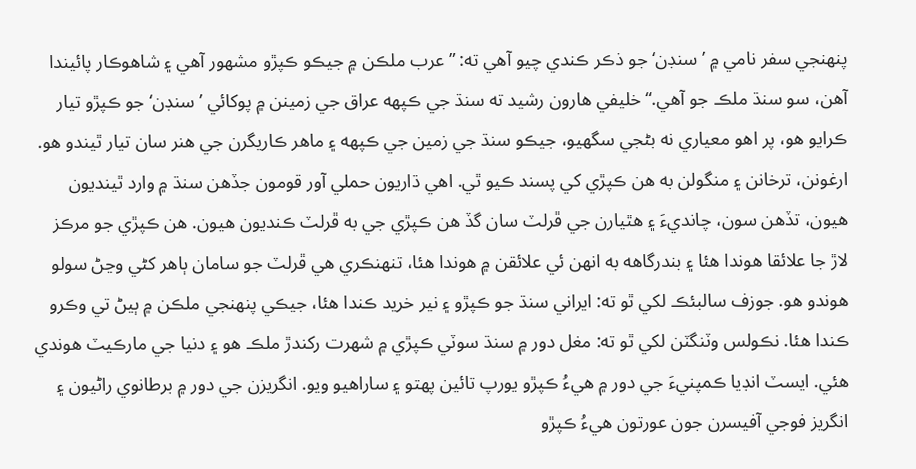پنهنجي سفر نامي ۾ ’سنڊن‘ جو ذڪر ڪندي چيو آهي ته: ”عرب ملڪن ۾ جيڪو ڪپڙو مشهور آهي ۽ شاهوڪار پائيندا آهن، سو سنڌ ملڪ جو آهي.“ خليفي هارون رشيد ته سنڌ جي ڪپهه عراق جي زمينن ۾ پوکائي ’سنڊن‘ جو ڪپڙو تيار ڪرايو هو، پر اهو معياري نه بڻجي سگھيو، جيڪو سنڌ جي زمين جي ڪپهه ۽ ماهر ڪاريگرن جي هنر سان تيار ٿيندو هو.
ارغونن، ترخانن ۽ منگولن به هن ڪپڙي کي پسند ڪيو ٿي. اهي ڌاريون حملي آور قومون جڏهن سنڌ ۾ وارد ٿينديون هيون، تڏهن سون، چانديءَ ۽ هٿيارن جي ڦرلٽ سان گڏ هن ڪپڙي جي به ڦرلٽ ڪنديون هيون. هن ڪپڙي جو مرڪز لاڙ جا علائقا هوندا هئا ۽ بندرگاهه به انهن ئي علائقن ۾ هوندا هئا، تنهنڪري هي ڦرلٽ جو سامان ٻاهر کڻي وڃڻ سولو هوندو هو. جوزف سالبئڪ لکي ٿو ته: ايراني سنڌ جو ڪپڙو ۽ نير خريد ڪندا هئا، جيڪي پنهنجي ملڪن ۾ ٻيڻ تي وڪرو ڪندا هئا. نڪولس وٽنگٽن لکي ٿو ته: مغل دور ۾ سنڌ سوٽي ڪپڙي ۾ شهرت رکندڙ ملڪ هو ۽ دنيا جي مارڪيٽ هوندي هئي. ايسٽ انڊيا ڪمپنيءَ جي دور ۾ هيءُ ڪپڙو يورپ تائين پهتو ۽ ساراهيو ويو. انگريزن جي دور ۾ برطانوي راڻيون ۽ انگريز فوجي آفيسرن جون عورتون هيءُ ڪپڙو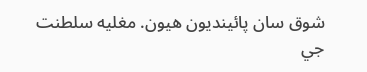شوق سان پائينديون هيون. مغليه سلطنت جي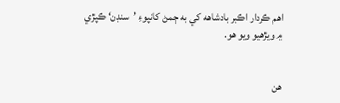اهم ڪردار اڪبر بادشاهه کي به ڄمڻ کانپوءِ ’سنڊن‘ ڪپڙي ۾ ويڙهيو ويو هو.


هن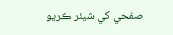صفحي کي شيئر ڪريو